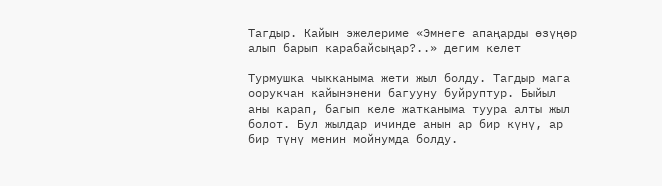Тагдыр. Кайын эжелериме «Эмнеге апаңарды өзүңөр алып барып карабайсыңар?..» дегим келет

Турмушка чыкканыма жети жыл болду. Тагдыр мага оорукчан кайынэнени багууну буйруптур. Быйыл аны карап, багып келе жатканыма туура алты жыл болот. Бул жылдар ичинде анын ар бир күнү, ар бир түнү менин мойнумда болду.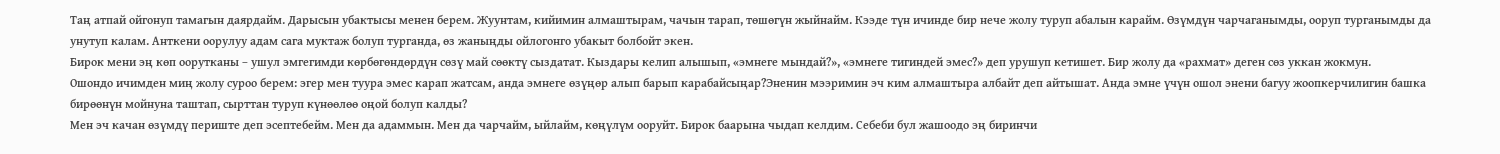Таң атпай ойгонуп тамагын даярдайм. Дарысын убактысы менен берем. Жуунтам, кийимин алмаштырам, чачын тарап, төшөгүн жыйнайм. Кээде түн ичинде бир нече жолу туруп абалын карайм. Өзүмдүн чарчаганымды, ооруп турганымды да унутуп калам. Анткени оорулуу адам сага муктаж болуп турганда, өз жаныңды ойлогонго убакыт болбойт экен.
Бирок мени эң көп оорутканы – ушул эмгегимди көрбөгөндөрдүн сөзү май сөөктү сыздатат. Кыздары келип алышып, «эмнеге мындай?», «эмнеге тигиндей эмес?» деп урушуп кетишет. Бир жолу да «рахмат» деген сөз уккан жокмун.
Ошондо ичимден миң жолу суроо берем: эгер мен туура эмес карап жатсам, анда эмнеге өзүңөр алып барып карабайсыңар?Эненин мээримин эч ким алмаштыра албайт деп айтышат. Анда эмне үчүн ошол энени багуу жоопкерчилигин башка бирөөнүн мойнуна таштап, сырттан туруп күнөөлөө оңой болуп калды?
Мен эч качан өзүмдү периште деп эсептебейм. Мен да адаммын. Мен да чарчайм, ыйлайм, көңүлүм ооруйт. Бирок баарына чыдап келдим. Себеби бул жашоодо эң биринчи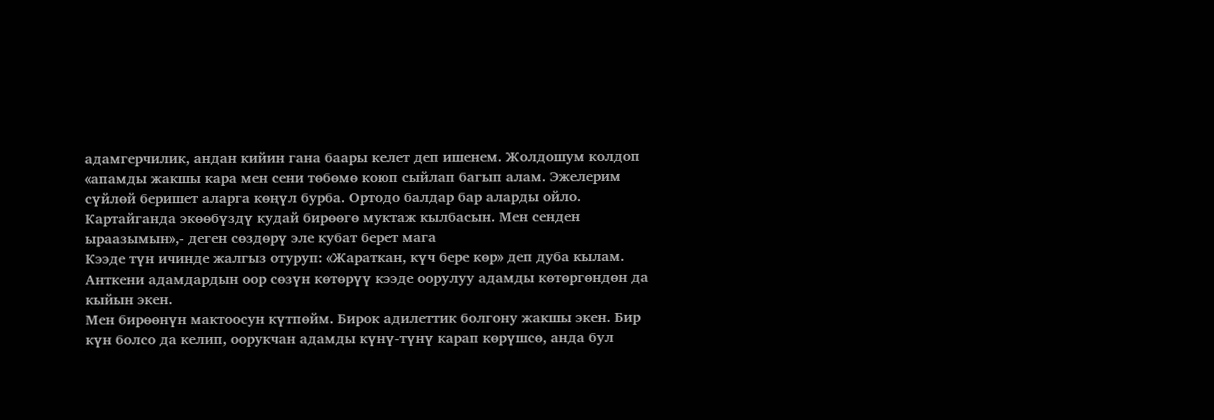адамгерчилик, андан кийин гана баары келет деп ишенем. Жолдошум колдоп «апамды жакшы кара мен сени төбөмө коюп сыйлап багып алам. Эжелерим сүйлөй беришет аларга көңүл бурба. Ортодо балдар бар аларды ойло. Картайганда экөөбүздү кудай бирөөгө муктаж кылбасын. Мен сенден ыраазымын»,- деген сөздөрү эле кубат берет мага
Кээде түн ичинде жалгыз отуруп: «Жараткан, күч бере көр» деп дуба кылам. Анткени адамдардын оор сөзүн көтөрүү кээде оорулуу адамды көтөргөндөн да кыйын экен.
Мен бирөөнүн мактоосун күтпөйм. Бирок адилеттик болгону жакшы экен. Бир күн болсо да келип, оорукчан адамды күнү-түнү карап көрүшсө, анда бул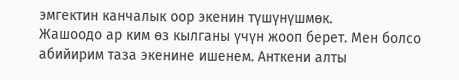эмгектин канчалык оор экенин түшүнүшмөк.
Жашоодо ар ким өз кылганы үчүн жооп берет. Мен болсо абийирим таза экенине ишенем. Анткени алты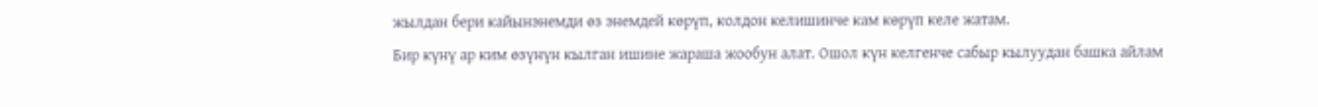жылдан бери кайынэнемди өз энемдей көрүп, колдон келишинче кам көрүп келе жатам.
Бир күнү ар ким өзүнүн кылган ишине жараша жообун алат. Ошол күн келгенче сабыр кылуудан башка айлам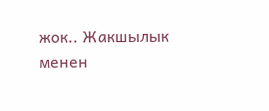жок.. Жакшылык менен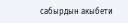сабырдын акыбети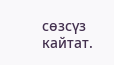сөзсүз кайтат.